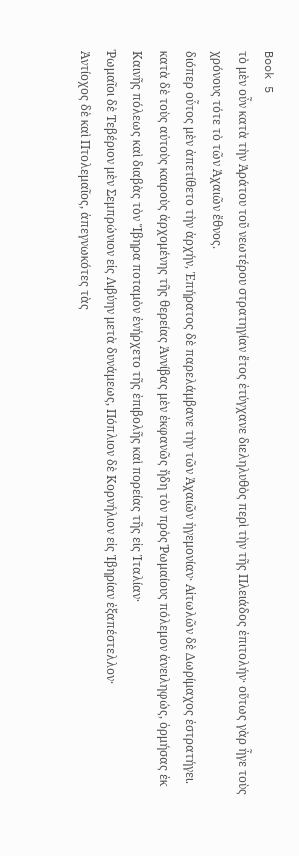Book 5
τὸ μὲν οὖν κατὰ τὴν Ἀράτου τοῦ νεωτέρου στρατηγίαν ἔτος ἐτύγχανε διεληλυθὸς περὶ τὴν τῆς Πλειάδος ἐπιτολήν· οὕτως γὰρ ἦγε τοὺς χρόνους τότε τὸ τῶν Ἀχαιῶν ἔθνος.
διόπερ οὗτος μὲν ἀπετίθετο τὴν ἀρχήν, Ἐπήρατος δὲ παρελάμβανε τὴν τῶν Ἀχαιῶν ἡγεμονίαν· Αἰτωλῶν δὲ Δωρίμαχος ἐστρατήγει.
κατὰ δὲ τοὺς αὐτοὺς καιροὺς ἀρχομένης τῆς θερείας Ἀννίβας μὲν ἐκφανῶς ἤδη τὸν πρὸς Ῥωμαίους πόλεμον ἀνειληφώς, ὁρμήσας ἐκ Καινῆς πόλεως καὶ διαβὰς τὸν Ἴβηρα ποταμὸν ἐνήρχετο τῆς ἐπιβολῆς καὶ πορείας τῆς εἰς Ἰταλίαν·
Ῥωμαῖοι δὲ Τεβέριον μὲν Σεμπρώνιον εἰς Λιβύην μετὰ δυνάμεως, Πόπλιον δὲ Κορνήλιον εἰς Ἰβηρίαν ἐξαπέστελλον·
Ἀντίοχος δὲ καὶ Πτολεμαῖος, ἀπεγνωκότες τὰς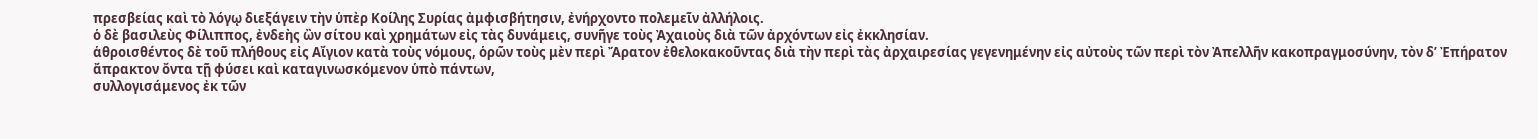πρεσβείας καὶ τὸ λόγῳ διεξάγειν τὴν ὑπὲρ Κοίλης Συρίας ἀμφισβήτησιν, ἐνήρχοντο πολεμεῖν ἀλλήλοις.
ὁ δὲ βασιλεὺς Φίλιππος, ἐνδεὴς ὢν σίτου καὶ χρημάτων εἰς τὰς δυνάμεις, συνῆγε τοὺς Ἀχαιοὺς διὰ τῶν ἀρχόντων εἰς ἐκκλησίαν.
ἁθροισθέντος δὲ τοῦ πλήθους εἰς Αἴγιον κατὰ τοὺς νόμους, ὁρῶν τοὺς μὲν περὶ Ἄρατον ἐθελοκακοῦντας διὰ τὴν περὶ τὰς ἀρχαιρεσίας γεγενημένην εἰς αὐτοὺς τῶν περὶ τὸν Ἀπελλῆν κακοπραγμοσύνην, τὸν δʼ Ἐπήρατον ἄπρακτον ὄντα τῇ φύσει καὶ καταγινωσκόμενον ὑπὸ πάντων,
συλλογισάμενος ἐκ τῶν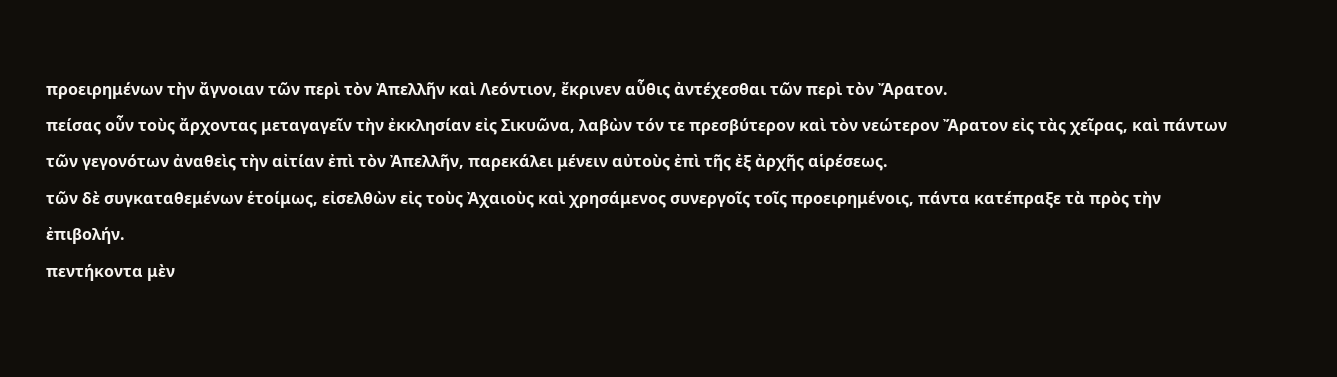προειρημένων τὴν ἄγνοιαν τῶν περὶ τὸν Ἀπελλῆν καὶ Λεόντιον, ἔκρινεν αὖθις ἀντέχεσθαι τῶν περὶ τὸν Ἄρατον.
πείσας οὖν τοὺς ἄρχοντας μεταγαγεῖν τὴν ἐκκλησίαν εἰς Σικυῶνα, λαβὼν τόν τε πρεσβύτερον καὶ τὸν νεώτερον Ἄρατον εἰς τὰς χεῖρας, καὶ πάντων τῶν γεγονότων ἀναθεὶς τὴν αἰτίαν ἐπὶ τὸν Ἀπελλῆν, παρεκάλει μένειν αὐτοὺς ἐπὶ τῆς ἐξ ἀρχῆς αἱρέσεως.
τῶν δὲ συγκαταθεμένων ἑτοίμως, εἰσελθὼν εἰς τοὺς Ἀχαιοὺς καὶ χρησάμενος συνεργοῖς τοῖς προειρημένοις, πάντα κατέπραξε τὰ πρὸς τὴν ἐπιβολήν.
πεντήκοντα μὲν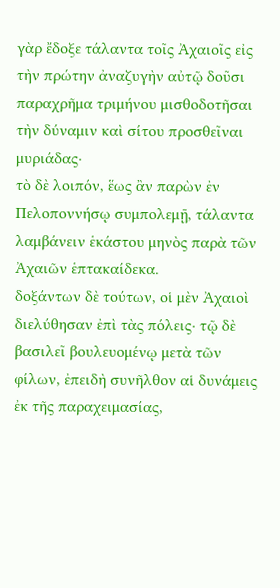γὰρ ἔδοξε τάλαντα τοῖς Ἀχαιοῖς εἰς τὴν πρώτην ἀναζυγὴν αὐτῷ δοῦσι παραχρῆμα τριμήνου μισθοδοτῆσαι τὴν δύναμιν καὶ σίτου προσθεῖναι μυριάδας·
τὸ δὲ λοιπόν, ἕως ἂν παρὼν ἐν Πελοποννήσῳ συμπολεμῇ, τάλαντα λαμβάνειν ἑκάστου μηνὸς παρὰ τῶν Ἀχαιῶν ἑπτακαίδεκα.
δοξάντων δὲ τούτων, οἱ μὲν Ἀχαιοὶ διελύθησαν ἐπὶ τὰς πόλεις· τῷ δὲ βασιλεῖ βουλευομένῳ μετὰ τῶν φίλων, ἐπειδὴ συνῆλθον αἱ δυνάμεις ἐκ τῆς παραχειμασίας,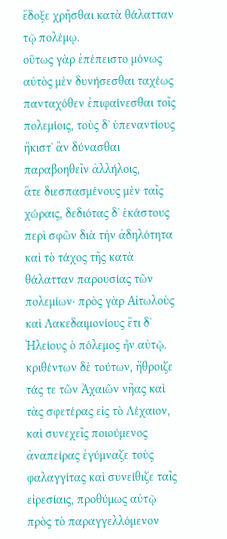ἔδοξε χρῆσθαι κατὰ θάλατταν τῷ πολέμῳ.
οὕτως γὰρ ἐπέπειστο μόνως αὐτὸς μὲν δυνήσεσθαι ταχέως πανταχόθεν ἐπιφαίνεσθαι τοῖς πολεμίοις, τοὺς δʼ ὑπεναντίους ἥκιστʼ ἂν δύνασθαι παραβοηθεῖν ἀλλήλοις,
ἅτε διεσπασμένους μὲν ταῖς χώραις, δεδιότας δʼ ἑκάστους περὶ σφῶν διὰ τὴν ἀδηλότητα καὶ τὸ τάχος τῆς κατὰ θάλατταν παρουσίας τῶν πολεμίων· πρὸς γὰρ Αἰτωλοὺς καὶ Λακεδαιμονίους ἔτι δʼ Ἠλείους ὁ πόλεμος ἦν αὐτῷ.
κριθέντων δὲ τούτων, ἥθροιζε τάς τε τῶν Ἀχαιῶν νῆας καὶ τὰς σφετέρας εἰς τὸ Λέχαιον, καὶ συνεχεῖς ποιούμενος ἀναπείρας ἐγύμναζε τοὺς φαλαγγίτας καὶ συνείθιζε ταῖς εἰρεσίαις, προθύμως αὐτῷ πρὸς τὸ παραγγελλόμενον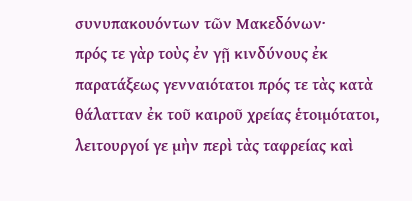συνυπακουόντων τῶν Μακεδόνων·
πρός τε γὰρ τοὺς ἐν γῇ κινδύνους ἐκ παρατάξεως γενναιότατοι πρός τε τὰς κατὰ θάλατταν ἐκ τοῦ καιροῦ χρείας ἑτοιμότατοι, λειτουργοί γε μὴν περὶ τὰς ταφρείας καὶ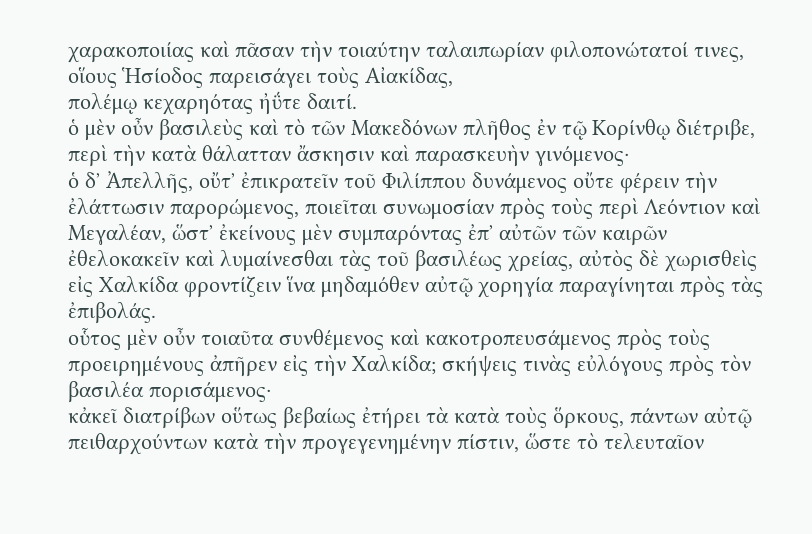χαρακοποιίας καὶ πᾶσαν τὴν τοιαύτην ταλαιπωρίαν φιλοπονώτατοί τινες,
οἵους Ἡσίοδος παρεισάγει τοὺς Αἰακίδας,
πολέμῳ κεχαρηότας ἠΰτε δαιτί.
ὁ μὲν οὖν βασιλεὺς καὶ τὸ τῶν Μακεδόνων πλῆθος ἐν τῷ Κορίνθῳ διέτριβε, περὶ τὴν κατὰ θάλατταν ἄσκησιν καὶ παρασκευὴν γινόμενος·
ὁ δʼ Ἀπελλῆς, οὔτʼ ἐπικρατεῖν τοῦ Φιλίππου δυνάμενος οὔτε φέρειν τὴν ἐλάττωσιν παρορώμενος, ποιεῖται συνωμοσίαν πρὸς τοὺς περὶ Λεόντιον καὶ Μεγαλέαν, ὥστʼ ἐκείνους μὲν συμπαρόντας ἐπʼ αὐτῶν τῶν καιρῶν ἐθελοκακεῖν καὶ λυμαίνεσθαι τὰς τοῦ βασιλέως χρείας, αὐτὸς δὲ χωρισθεὶς εἰς Χαλκίδα φροντίζειν ἵνα μηδαμόθεν αὐτῷ χορηγία παραγίνηται πρὸς τὰς ἐπιβολάς.
οὗτος μὲν οὖν τοιαῦτα συνθέμενος καὶ κακοτροπευσάμενος πρὸς τοὺς προειρημένους ἀπῆρεν εἰς τὴν Χαλκίδα; σκήψεις τινὰς εὐλόγους πρὸς τὸν βασιλέα πορισάμενος·
κἀκεῖ διατρίβων οὕτως βεβαίως ἐτήρει τὰ κατὰ τοὺς ὅρκους, πάντων αὐτῷ πειθαρχούντων κατὰ τὴν προγεγενημένην πίστιν, ὥστε τὸ τελευταῖον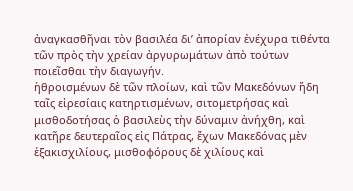ἀναγκασθῆναι τὸν βασιλέα διʼ ἀπορίαν ἐνέχυρα τιθέντα τῶν πρὸς τὴν χρείαν ἀργυρωμάτων ἀπὸ τούτων ποιεῖσθαι τὴν διαγωγήν.
ἡθροισμένων δὲ τῶν πλοίων, καὶ τῶν Μακεδόνων ἤδη ταῖς εἰρεσίαις κατηρτισμένων, σιτομετρήσας καὶ μισθοδοτήσας ὁ βασιλεὺς τὴν δύναμιν ἀνήχθη, καὶ κατῆρε δευτεραῖος εἰς Πάτρας, ἔχων Μακεδόνας μὲν ἑξακισχιλίους, μισθοφόρους δὲ χιλίους καὶ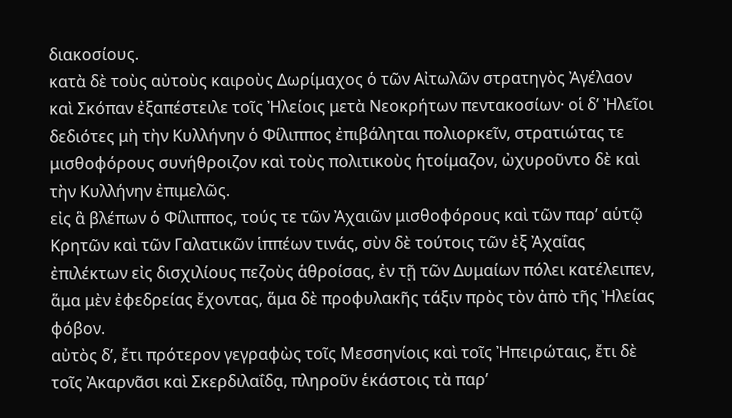διακοσίους.
κατὰ δὲ τοὺς αὐτοὺς καιροὺς Δωρίμαχος ὁ τῶν Αἰτωλῶν στρατηγὸς Ἀγέλαον καὶ Σκόπαν ἐξαπέστειλε τοῖς Ἠλείοις μετὰ Νεοκρήτων πεντακοσίων· οἱ δʼ Ἠλεῖοι δεδιότες μὴ τὴν Κυλλήνην ὁ Φίλιππος ἐπιβάληται πολιορκεῖν, στρατιώτας τε μισθοφόρους συνήθροιζον καὶ τοὺς πολιτικοὺς ἡτοίμαζον, ὠχυροῦντο δὲ καὶ τὴν Κυλλήνην ἐπιμελῶς.
εἰς ἃ βλέπων ὁ Φίλιππος, τούς τε τῶν Ἀχαιῶν μισθοφόρους καὶ τῶν παρʼ αὑτῷ Κρητῶν καὶ τῶν Γαλατικῶν ἱππέων τινάς, σὺν δὲ τούτοις τῶν ἐξ Ἀχαΐας ἐπιλέκτων εἰς δισχιλίους πεζοὺς ἁθροίσας, ἐν τῇ τῶν Δυμαίων πόλει κατέλειπεν, ἅμα μὲν ἐφεδρείας ἔχοντας, ἅμα δὲ προφυλακῆς τάξιν πρὸς τὸν ἀπὸ τῆς Ἠλείας φόβον.
αὐτὸς δʼ, ἔτι πρότερον γεγραφὼς τοῖς Μεσσηνίοις καὶ τοῖς Ἠπειρώταις, ἔτι δὲ τοῖς Ἀκαρνᾶσι καὶ Σκερδιλαΐδᾳ, πληροῦν ἑκάστοις τὰ παρʼ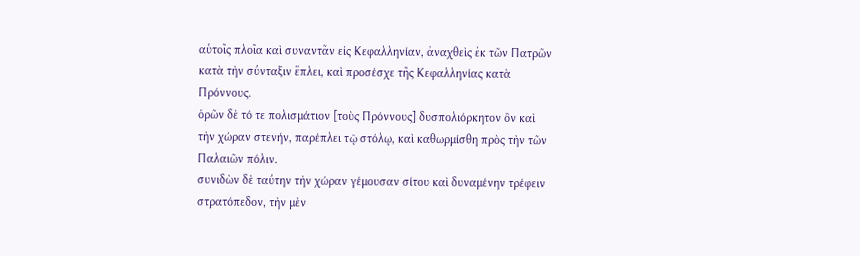αὑτοῖς πλοῖα καὶ συναντᾶν εἰς Κεφαλληνίαν, ἀναχθεὶς ἐκ τῶν Πατρῶν κατὰ τὴν σύνταξιν ἔπλει, καὶ προσέσχε τῆς Κεφαλληνίας κατὰ Πρόννους.
ὁρῶν δὲ τό τε πολισμάτιον [τοὺς Πρόννους] δυσπολιόρκητον ὂν καὶ τὴν χώραν στενήν, παρέπλει τῷ στόλῳ, καὶ καθωρμίσθη πρὸς τὴν τῶν Παλαιῶν πόλιν.
συνιδὼν δὲ ταύτην τὴν χώραν γέμουσαν σίτου καὶ δυναμένην τρέφειν στρατόπεδον, τὴν μὲν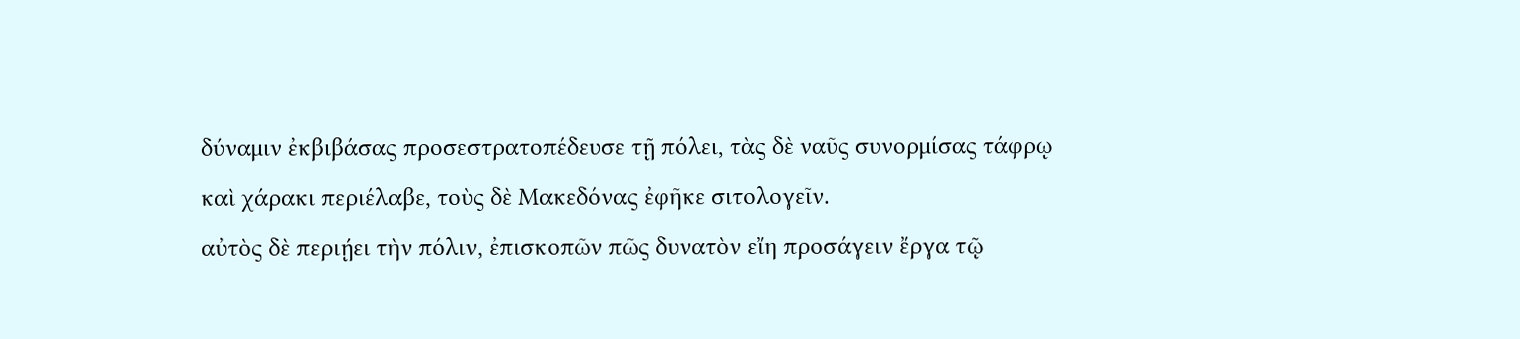δύναμιν ἐκβιβάσας προσεστρατοπέδευσε τῇ πόλει, τὰς δὲ ναῦς συνορμίσας τάφρῳ καὶ χάρακι περιέλαβε, τοὺς δὲ Μακεδόνας ἐφῆκε σιτολογεῖν.
αὐτὸς δὲ περιῄει τὴν πόλιν, ἐπισκοπῶν πῶς δυνατὸν εἴη προσάγειν ἔργα τῷ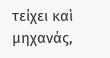τείχει καὶ μηχανάς,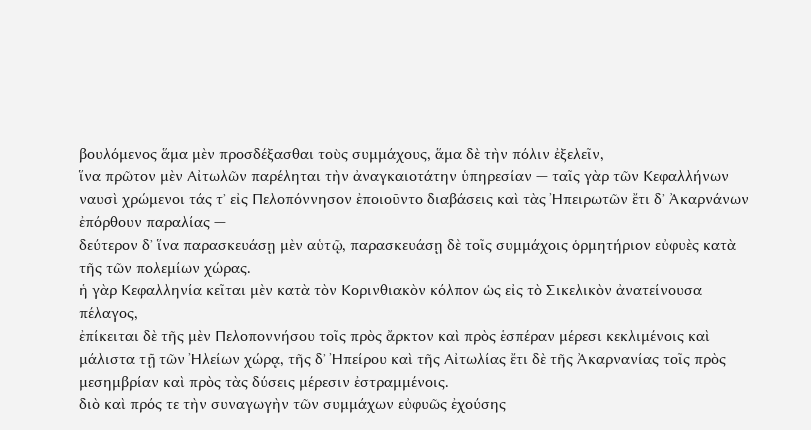βουλόμενος ἅμα μὲν προσδέξασθαι τοὺς συμμάχους, ἅμα δὲ τὴν πόλιν ἐξελεῖν,
ἵνα πρῶτον μὲν Αἰτωλῶν παρέληται τὴν ἀναγκαιοτάτην ὑπηρεσίαν — ταῖς γὰρ τῶν Κεφαλλήνων ναυσὶ χρώμενοι τάς τʼ εἰς Πελοπόννησον ἐποιοῦντο διαβάσεις καὶ τὰς Ἠπειρωτῶν ἔτι δʼ Ἀκαρνάνων ἐπόρθουν παραλίας —
δεύτερον δʼ ἵνα παρασκευάσῃ μὲν αὑτῷ, παρασκευάσῃ δὲ τοῖς συμμάχοις ὁρμητήριον εὐφυὲς κατὰ τῆς τῶν πολεμίων χώρας.
ἡ γὰρ Κεφαλληνία κεῖται μὲν κατὰ τὸν Κορινθιακὸν κόλπον ὡς εἰς τὸ Σικελικὸν ἀνατείνουσα πέλαγος,
ἐπίκειται δὲ τῆς μὲν Πελοποννήσου τοῖς πρὸς ἄρκτον καὶ πρὸς ἑσπέραν μέρεσι κεκλιμένοις καὶ μάλιστα τῇ τῶν Ἠλείων χώρᾳ, τῆς δʼ Ἠπείρου καὶ τῆς Αἰτωλίας ἔτι δὲ τῆς Ἀκαρνανίας τοῖς πρὸς μεσημβρίαν καὶ πρὸς τὰς δύσεις μέρεσιν ἐστραμμένοις.
διὸ καὶ πρός τε τὴν συναγωγὴν τῶν συμμάχων εὐφυῶς ἐχούσης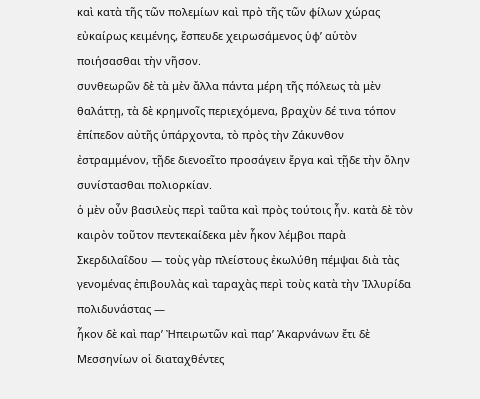καὶ κατὰ τῆς τῶν πολεμίων καὶ πρὸ τῆς τῶν φίλων χώρας εὐκαίρως κειμένης, ἔσπευδε χειρωσάμενος ὑφʼ αὑτὸν ποιήσασθαι τὴν νῆσον.
συνθεωρῶν δὲ τὰ μὲν ἄλλα πάντα μέρη τῆς πόλεως τὰ μὲν θαλάττῃ, τὰ δὲ κρημνοῖς περιεχόμενα, βραχὺν δέ τινα τόπον ἐπίπεδον αὐτῆς ὑπάρχοντα, τὸ πρὸς τὴν Ζάκυνθον ἐστραμμένον, τῇδε διενοεῖτο προσάγειν ἔργα καὶ τῇδε τὴν ὅλην συνίστασθαι πολιορκίαν.
ὁ μὲν οὖν βασιλεὺς περὶ ταῦτα καὶ πρὸς τούτοις ἦν. κατὰ δὲ τὸν καιρὸν τοῦτον πεντεκαίδεκα μὲν ἧκον λέμβοι παρὰ Σκερδιλαΐδου — τοὺς γὰρ πλείστους ἐκωλύθη πέμψαι διὰ τὰς γενομένας ἐπιβουλὰς καὶ ταραχὰς περὶ τοὺς κατὰ τὴν Ἰλλυρίδα πολιδυνάστας —
ἧκον δὲ καὶ παρʼ Ἠπειρωτῶν καὶ παρʼ Ἀκαρνάνων ἔτι δὲ Μεσσηνίων οἱ διαταχθέντες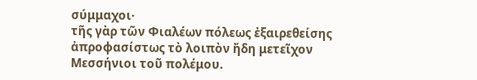σύμμαχοι·
τῆς γὰρ τῶν Φιαλέων πόλεως ἐξαιρεθείσης ἀπροφασίστως τὸ λοιπὸν ἤδη μετεῖχον Μεσσήνιοι τοῦ πολέμου.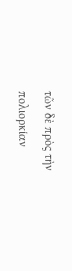τῶν δὲ πρὸς τὴν πολιορκίαν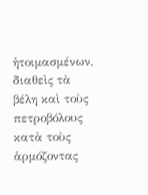ἡτοιμασμένων, διαθεὶς τὰ βέλη καὶ τοὺς πετροβόλους κατὰ τοὺς ἁρμόζοντας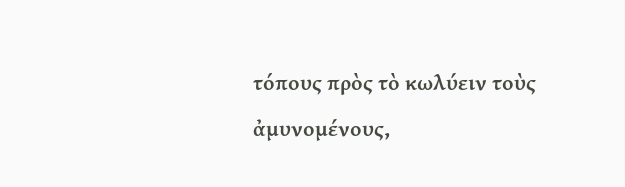τόπους πρὸς τὸ κωλύειν τοὺς ἀμυνομένους,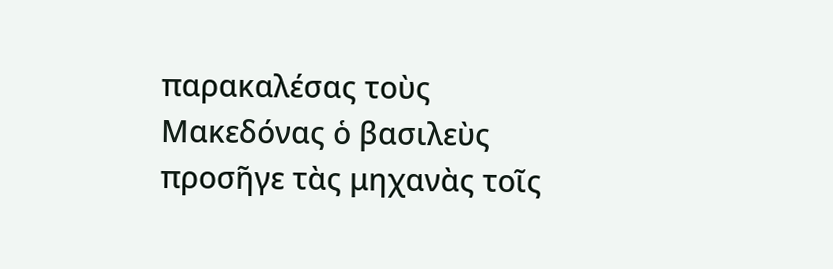παρακαλέσας τοὺς Μακεδόνας ὁ βασιλεὺς προσῆγε τὰς μηχανὰς τοῖς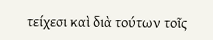τείχεσι καὶ διὰ τούτων τοῖς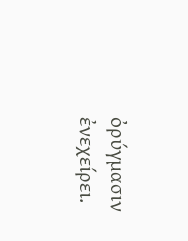ὀρύγμασιν ἐνεχείρει.